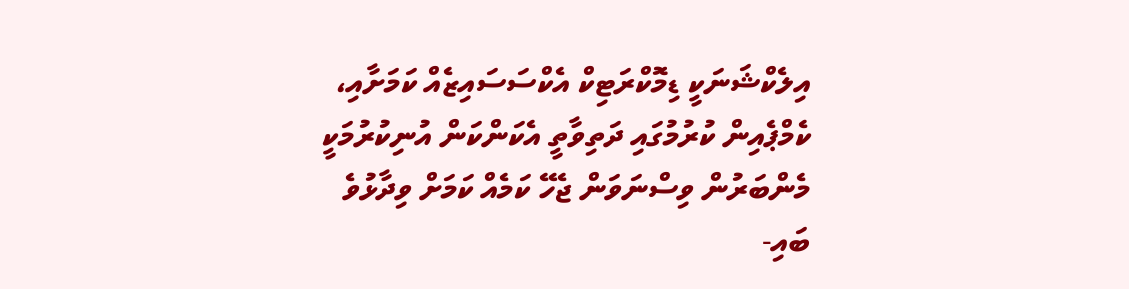އިލެކްޝަނަކީ ޑިމޮކްރަޓިކް އެކްސަސައިޒެއް ކަމަށާއި، ކެމްޕެއިން ކުރުމުގައި ދަތިވާތީ އެކަންކަން އުނިކުރުމަކީ މެންބަރުން ވިސްނަވަން ޖެހޭ ކަމެއް ކަމަށް ވިދާޅުވެ ބައި-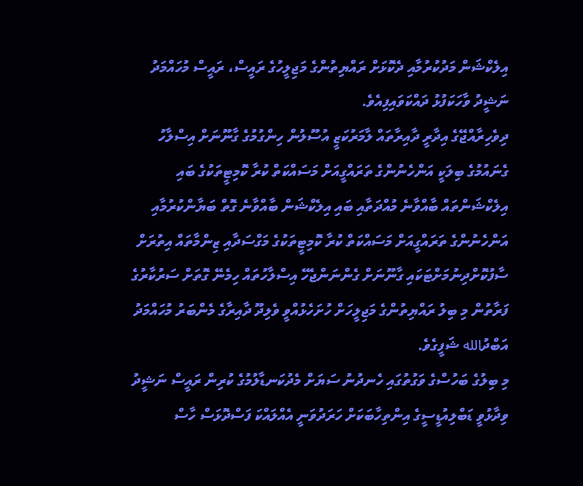އިލެކްޝަން މަދުކުރުމާއި ދެކޮޅަށް ރައްޔިތުންގެ މަޖިލީހުގެ ރައީސް، ރައީސް މުހައްމަދު ނަޝީދު ވާހަކަފުޅު ދައްކަވައިފިއެވެ.
ދިވެހިރާއްޖޭގެ އިދާރީ ދާއިރާތައް ލާމަރުކަޒީ އުސޫލުން ހިންގުމުގެ ގާނޫނަށް އިސްލާހު ގެނައުމުގެ ބިލަކީ އަންހެނުންގެ ތަރައްގީއަށް މަސައްކަތް ކުރާ ކޮމިޓީތަކުގެ ބައި އިލެކްޝަންތައް ބާއްވާނެ މުއްދަތާއި ބައި އިލެކްޝަން ބާއްވާނެ ގޮތް ބަޔާންކުރުމާއި އަންހެނުންގެ ތަރައްގީއަށް މަސައްކަތް ކުރާ ކޮމިޓީތަކުގެ މަގްސަދާއި ޒިންމާތައް އިތުރަށް ސާފުކޮށްދިނުމަށްޓަކައި ގާނޫނަށް ގެންނަންޖެހޭ އިސްލާހުތައް ހިމެނޭ ގޮތަށް ސަރުކާރުގެ ފަރާތުން މި ބިލު ރައްޔިތުންގެ މަޖިލީހަށް ހުށަހެޅުއްވީ ވެލިދޫ ދާއިރާގެ މެންބަރު މުހައްމަދު އަބްދުالله ޝަފީގެވެ.
މި ބިލުގެ ބަހުސްގެ ވަގުތުގައި ހެނދުނު ސަޔަށް މެދުކަނޑާލުމުގެ ކުރިން ރައީސް ނަޝީދު ވިދާޅުވީ ޑަބްލިއުޑީސީގެ އިންތިހާބަކަށް ހަރަދުވަނީ އެއްލައްކަ ފަސްދޮޅަސް ހާސް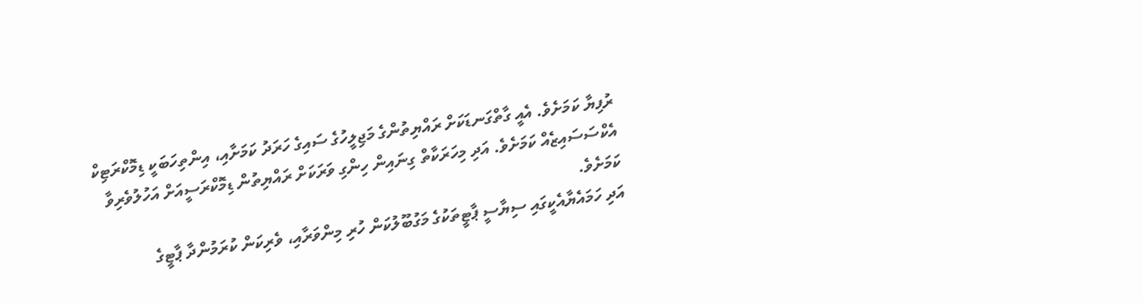ރުފިޔާ ކަމަށެވެ. އެއީ ގާތްގަނޑަކަށް ރައްޔިތުންގެ މަޖިލީހުގެ ސައިގެ ހަރަދު ކަމަށާއި، އިންތިހަބަކީ ޑިމޮކްރަޓިކް އެކްސަސައިޒެއް ކަމަށެވެ. އަދި މިހަރަކާތް ގިނައިން ހިންގި ވަރަކަށް ރައްޔިތުން ޑިމޮކްރަސީއަށް އަހުލުވެރިވާ ކަމަށެވެ.
އަދި ހަމައެޔާއެކީގައި ސިޔާސީ ޕާޓީތަކުގެ މަގުބޫލުކަން ހުރި މިންވަރާއި، ވެރިކަން ކުރަމުންދާ ޕާޓީގެ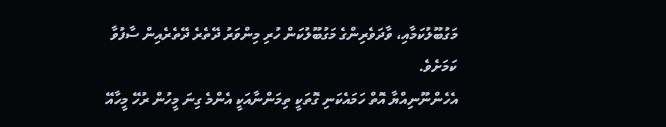މަގުބޫލުކަމާއި، ވާދަވެރިންގެ މަގުބޫލުކަން ހުރި މިންވަރު ދޭތެރެ ދޭތެރެއިން ސާފުވާ ކަމަށެވެ.
އެހެންނޫނިއްޔާ އޮތް ހަމައެކަނި ގޮތަކީ ތިމަންނާއަކީ އެންމެ ގިނަ މީހުން ރުހޭ މީހާއޭ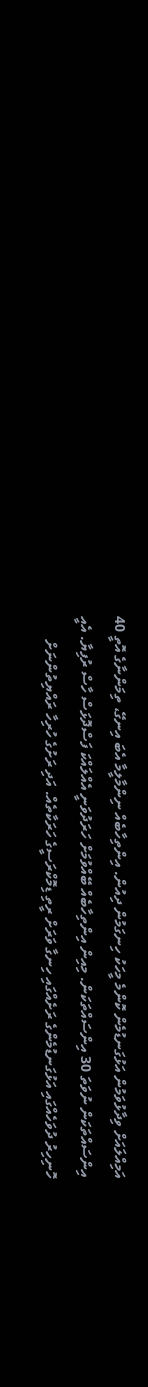އަމިއްލައަށް ވިދާޅުވަމުން އަޅުގަނޑުމެން ކޮންމެ މީހަކު ހިނގަމުން ދިއުން. އިންތިހާބެއް ނިންމާލީމާ އެބަ އިނގޭ، ތިމަންނާގެ އޮތީ 40 އިންސައްތަކަން ނުވަތަ 30 އިންސައްތަކަން. މިއިން އިންތިހާބެއް ބޭއްވުމަށް ހަރަދުވަނީ އެއްލައްކަ ފަސްދޮޅަސް ހާސް ރުފިޔާ. އެއީ ހޮނިހިރު ދުވަހެއްގައި އަޅުގަނޑުމެންގެ ރަށެއްގައި ހިނގާ ވަރަށް ރީތި ޑިމޮކްރަސީގެ ހަރަކާތެއް. އަދި ރަށުގެ ހުރިހާ ރައްޔިތުންނަށް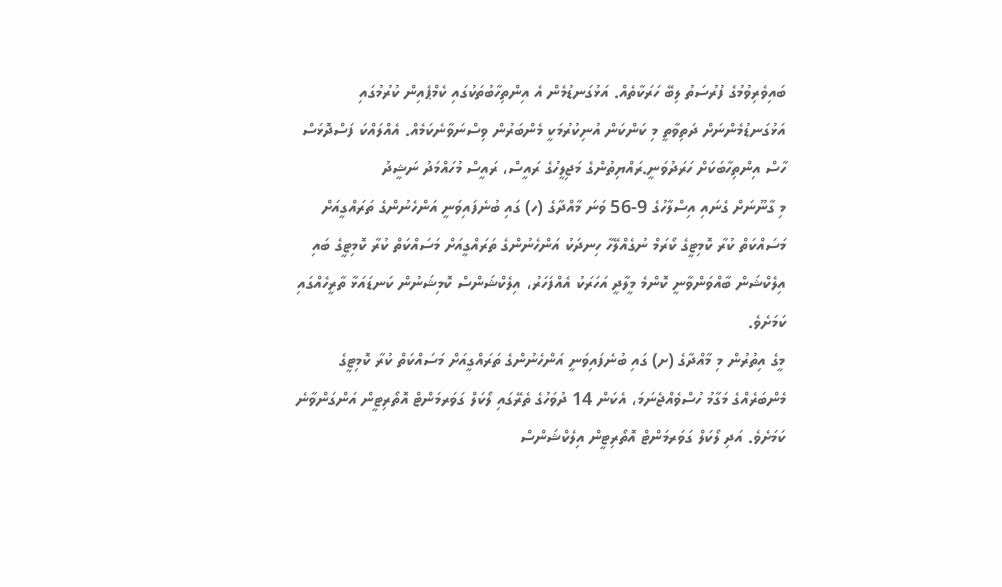ބައިވެރިވުމުގެ ފުރުސަތު ލިބޭ ހަރަކާތެއް. އަޅުގަނޑުމެން އެ އިންތިހާބުތަކުގައި ކެމްޕެއިން ކުރުމުގައި އަޅުގަނޑުމެންނަށް ދަތިވާތީ މި ކަންކަން އުނިކުރުމަކީ މެންބަރުން ވިސްނަވާނެކަމެއް. އެއްލައްކަ ފަސްދޮޅަސް ހާސް އިންތިހާބަކަށް ހަރަދުވަނީ.ރައްޔިތުންގެ މަޖިލީހުގެ ރައީސް، ރައީސް މުހައްމަދު ނަޝީދު
މި ގާނޫނަށް ގެނައި އިސްލާހުގެ 9-56 ވަނަ މާއްދާގެ (ހ) ގައި ބުނެފައިވަނީ އަންހެނުންގެ ތަރައްގީއަށް މަސައްކަތް ކުރާ ކޮމިޓީގެ ކޯރަމް ނުގެއްލޭހާ ހިނދަކު އަންހެނުންގެ ތަރައްގީއަށް މަސައްކަތް ކުރާ ކޮމިޓީގެ ބައި އިލެކްޝަން ބާއްވަންވާނީ ކޮންމެ މީލާދީ އަހަރަކު އެއްފަހަރު، އިލެކްޝަންސް ކޮމިޝަނުން ކަނޑައަޅާ ތާރީހެއްގައި ކަމަށެވެ.
މީގެ އިތުރުން މި މާއްދާގެ (ށ) ގައި ބުނެފައިވަނީ އަންހެނުންގެ ތަރައްގީއަށް މަސައްކަތް ކުރާ ކޮމިޓީގެ މެންބަރެއްގެ މަގާމު ހުސްވެއްޖެނަމަ، އެކަން 14 ދުވަހުގެ ތެރޭގައި ލޯކަލް ގަވަރމަންޓް އޮތޯރިޓީން އަންގަންވާނެ ކަމަށެވެ. އަދި ލޯކަލް ގަވަރމަންޓް އޮތޯރިޓީން އިލެކްޝަންސް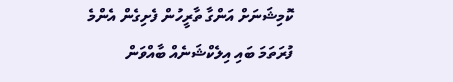ކޮމިޝަނަށް އަންގާ ތާރީހުން ފެށިގެން އެންމެ ފުރަތަމަ ބައި އިލެކްޝަނެއް ބާއްވަން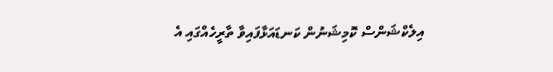އިލެކްޝަންސް ކޮމިޝަނުން ކަނޑައަޅާފައިވާ ތާރީހެއްގައި އެ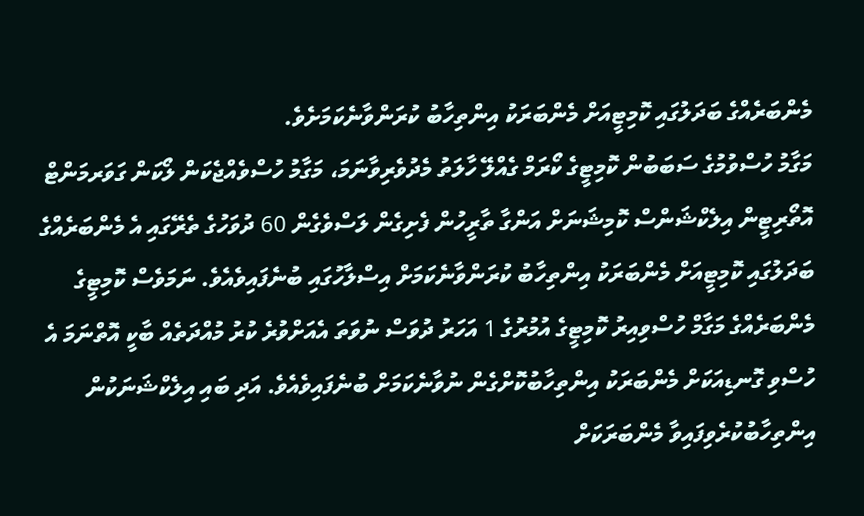މެންބަރެއްގެ ބަދަލުގައި ކޮމިޓީއަށް މެންބަރަކު އިންތިހާބު ކުރަންވާނެކަމަށެވެ.
މަގާމު ހުސްވުމުގެ ސަބަބުން ކޮމިޓީގެ ކޯރަމް ގެއްލޭ ހާލަތު މެދުވެރިވާނަމަ، މަގާމު ހުސްވެއްޖެކަން ލޯކަން ގަވަރމަންޓް އޮތޯރިޓީން އިލެކްޝަންސް ކޮމިޝަނަށް އަންގާ ތާރީހުން ފެށިގެން ލަސްވެގެން 60 ދުވަހުގެ ތެރޭގައި އެ މެންބަރެއްގެ ބަދަލުގައި ކޮމިޓީއަށް މެންބަރަކު އިންތިހާބު ކުރަންވާނެކަމަށް އިސްލާހުގައި ބުނެފައިވެއެވެ. ނަމަވެސް ކޮމިޓީގެ މެންބަރެއްގެ މަގާމް ހުސްވިއިރު ކޮމިޓީގެ އުމުރުގެ 1 އަހަރު ދުވަސް ނުވަތަ އެއަށްވުރެ ކުރު މުއްދަތެއް ބާކީ އޮތްނަމަ އެ ހުސްވި ގޮނޑިއަކަށް މެންބަރަކު އިންތިހާބުކޮށްގެން ނުވާނެކަމަށް ބުނެފައިވެއެވެ. އަދި ބައި އިލެކްޝަނަކުން އިންތިހާބުކުރެވިފައިވާ މެންބަރަކަށް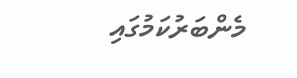މެންބަރުކަމުގައި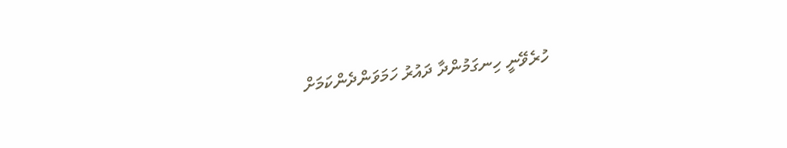ހުރެވޭނީ ހިނގަމުންދާ ދައުރު ހަމަވަންދެންކަމަށް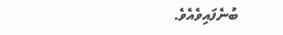ބުނެފައިވެއެވެ.